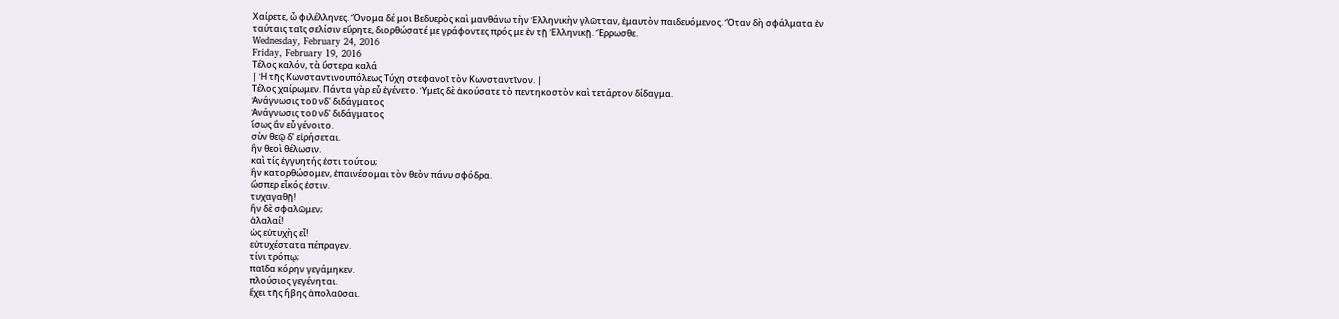Χαίρετε, ὦ φιλέλληνες. Ὄνομα δέ μοι Βεδυερὸς καὶ μανθάνω τὴν Ἑλληνικὴν γλῶτταν, ἐμαυτὸν παιδευόμενος. Ὅταν δὴ σφάλματα ἐν ταύταις ταῖς σελίσιν εὕρητε, διορθώσατέ με γράφοντες πρός με ἐν τῇ Ἑλληνικῇ. Ἔρρωσθε.
Wednesday, February 24, 2016
Friday, February 19, 2016
Τέλος καλόν, τὰ ὕστερα καλά
| Ἡ τῆς Κωνσταντινουπόλεως Τύχη στεφανοῖ τὸν Κωνσταντῖνον. |
Τέλος χαίρωμεν. Πάντα γὰρ εὖ ἐγένετο. Ὑμεῖς δὲ ἀκούσατε τὸ πεντηκοστὸν καὶ τετάρτον δίδαγμα.
Ἀνάγνωσις τοῦ νδ' διδάγματος
Ἀνάγνωσις τοῦ νδ' διδάγματος
ἴσως ἂν εὖ γένοιτο.
σὺν θεῷ δ’ εἰρήσεται.
ἢν θεοὶ θέλωσιν.
καὶ τίς ἐγγυητής ἐστι τούτου;
ἢν κατορθώσομεν, ἐπαινέσομαι τὸν θεὸν πάνυ σφόδρα.
ὥσπερ εἶκός ἐστιν.
τυχαγαθῇ!
ἢν δὲ σφαλῶμεν;
ἀλαλαί!
ὡς εὐτυχὴς εἶ!
εὐτυχέστατα πέπραγεν.
τίνι τρόπῳ;
παῖδα κόρην γεγάμηκεν.
πλούσιος γεγένηται.
ἔχει τῆς ἥβης ἀπολαῦσαι.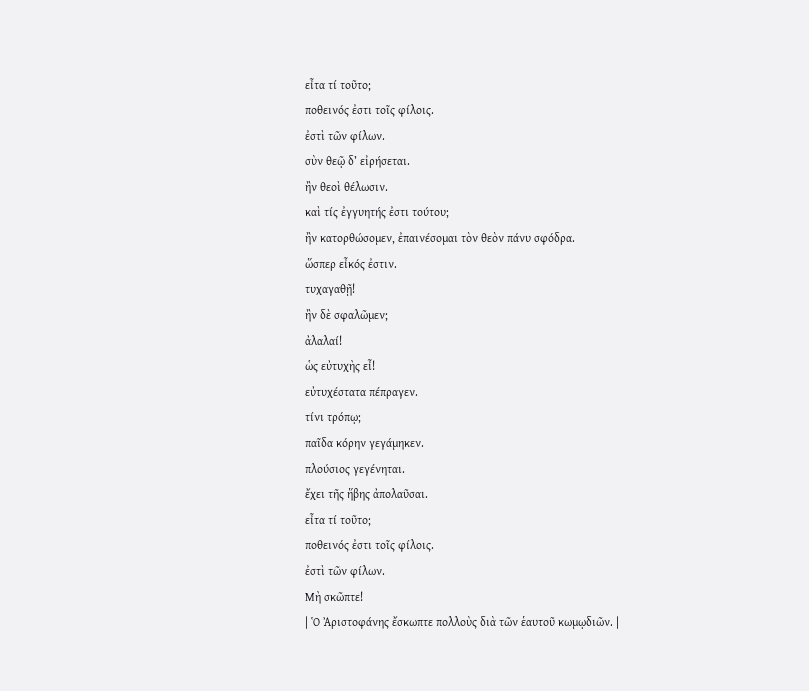εἶτα τί τοῦτο;
ποθεινός ἐστι τοῖς φίλοις.
ἐστὶ τῶν φίλων.
σὺν θεῷ δ’ εἰρήσεται.
ἢν θεοὶ θέλωσιν.
καὶ τίς ἐγγυητής ἐστι τούτου;
ἢν κατορθώσομεν, ἐπαινέσομαι τὸν θεὸν πάνυ σφόδρα.
ὥσπερ εἶκός ἐστιν.
τυχαγαθῇ!
ἢν δὲ σφαλῶμεν;
ἀλαλαί!
ὡς εὐτυχὴς εἶ!
εὐτυχέστατα πέπραγεν.
τίνι τρόπῳ;
παῖδα κόρην γεγάμηκεν.
πλούσιος γεγένηται.
ἔχει τῆς ἥβης ἀπολαῦσαι.
εἶτα τί τοῦτο;
ποθεινός ἐστι τοῖς φίλοις.
ἐστὶ τῶν φίλων.
Μὴ σκῶπτε!
| Ὁ Ἀριστοφάνης ἔσκωπτε πολλοὺς διὰ τῶν ἑαυτοῦ κωμῳδιῶν. |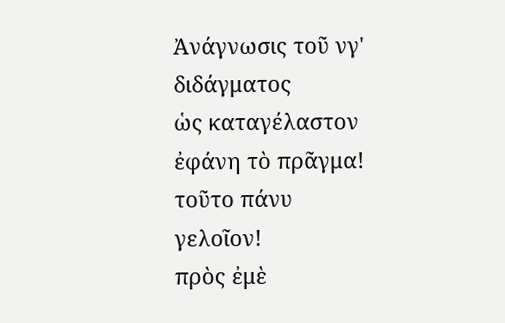Ἀνάγνωσις τοῦ νγ' διδάγματος
ὡς καταγέλαστον ἐφάνη τὸ πρᾶγμα!
τοῦτο πάνυ γελοῖον!
πρὸς ἐμὲ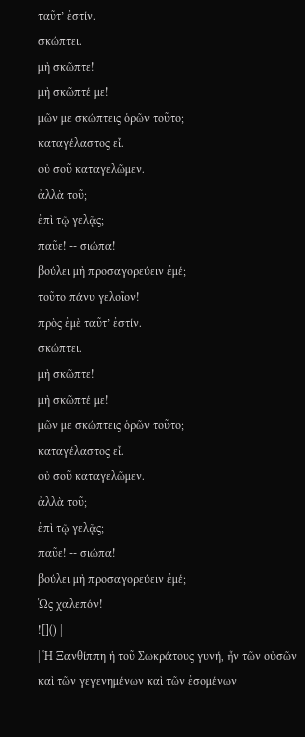ταῦτ’ ἐστίν.
σκώπτει.
μὴ σκῶπτε!
μὴ σκῶπτέ με!
μῶν με σκώπτεις ὁρῶν τοῦτο;
καταγέλαστος εἶ.
οὐ σοῦ καταγελῶμεν.
ἀλλὰ τοῦ;
ἐπὶ τῷ γελᾷς;
παῦε! -- σιώπα!
βούλει μὴ προσαγορεύειν ἐμέ;
τοῦτο πάνυ γελοῖον!
πρὸς ἐμὲ ταῦτ’ ἐστίν.
σκώπτει.
μὴ σκῶπτε!
μὴ σκῶπτέ με!
μῶν με σκώπτεις ὁρῶν τοῦτο;
καταγέλαστος εἶ.
οὐ σοῦ καταγελῶμεν.
ἀλλὰ τοῦ;
ἐπὶ τῷ γελᾷς;
παῦε! -- σιώπα!
βούλει μὴ προσαγορεύειν ἐμέ;
Ὡς χαλεπόν!
![]() |
| Ἡ Ξανθίππη ἡ τοῦ Σωκράτους γυνή, ἦν τῶν οὐσῶν καὶ τῶν γεγενημένων καὶ τῶν ἐσομένων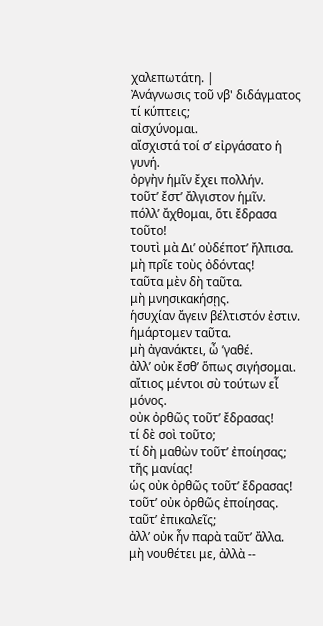χαλεπωτάτη. |
Ἀνάγνωσις τοῦ νβ' διδάγματος
τί κύπτεις;
αἰσχύνομαι.
αἴσχιστά τοί σ’ εἰργάσατο ἡ γυνή.
ὀργὴν ἡμῖν ἔχει πολλήν.
τοῦτ’ ἔστ’ ἄλγιστον ἡμῖν.
πόλλ’ ἄχθομαι, ὅτι ἔδρασα τοῦτο!
τουτὶ μὰ ∆ι’ οὐδέποτ’ ἤλπισα.
μὴ πρῖε τοὺς ὀδόντας!
ταῦτα μὲν δὴ ταῦτα.
μὴ μνησικακήσῃς.
ἡσυχίαν ἄγειν βέλτιστόν ἐστιν.
ἡμάρτομεν ταῦτα.
μὴ ἀγανάκτει, ὦ ’γαθέ.
ἀλλ’ οὐκ ἔσθ’ ὅπως σιγήσομαι.
αἴτιος μέντοι σὺ τούτων εἶ μόνος.
οὐκ ὀρθῶς τοῦτ’ ἔδρασας!
τί δὲ σοὶ τοῦτο;
τί δὴ μαθὼν τοῦτ’ ἐποίησας;
τῆς μανίας!
ὡς οὐκ ὀρθῶς τοῦτ’ ἔδρασας!
τοῦτ’ οὐκ ὀρθῶς ἐποίησας.
ταῦτ’ ἐπικαλεῖς;
ἀλλ’ οὐκ ἦν παρὰ ταῦτ’ ἄλλα.
μὴ νουθέτει με, ἀλλὰ --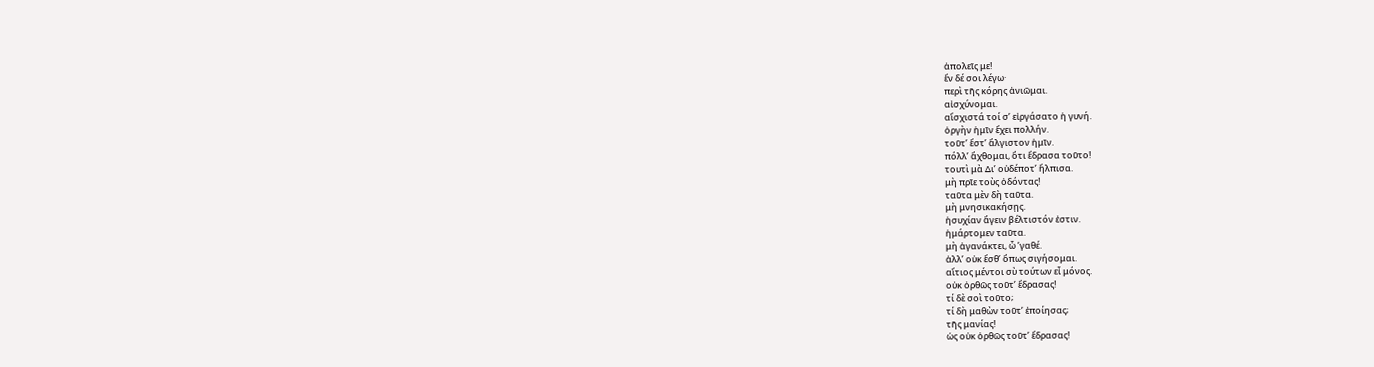ἀπολεῖς με!
ἕν δέ σοι λέγω·
περὶ τῆς κόρης ἀνιῶμαι.
αἰσχύνομαι.
αἴσχιστά τοί σ’ εἰργάσατο ἡ γυνή.
ὀργὴν ἡμῖν ἔχει πολλήν.
τοῦτ’ ἔστ’ ἄλγιστον ἡμῖν.
πόλλ’ ἄχθομαι, ὅτι ἔδρασα τοῦτο!
τουτὶ μὰ ∆ι’ οὐδέποτ’ ἤλπισα.
μὴ πρῖε τοὺς ὀδόντας!
ταῦτα μὲν δὴ ταῦτα.
μὴ μνησικακήσῃς.
ἡσυχίαν ἄγειν βέλτιστόν ἐστιν.
ἡμάρτομεν ταῦτα.
μὴ ἀγανάκτει, ὦ ’γαθέ.
ἀλλ’ οὐκ ἔσθ’ ὅπως σιγήσομαι.
αἴτιος μέντοι σὺ τούτων εἶ μόνος.
οὐκ ὀρθῶς τοῦτ’ ἔδρασας!
τί δὲ σοὶ τοῦτο;
τί δὴ μαθὼν τοῦτ’ ἐποίησας;
τῆς μανίας!
ὡς οὐκ ὀρθῶς τοῦτ’ ἔδρασας!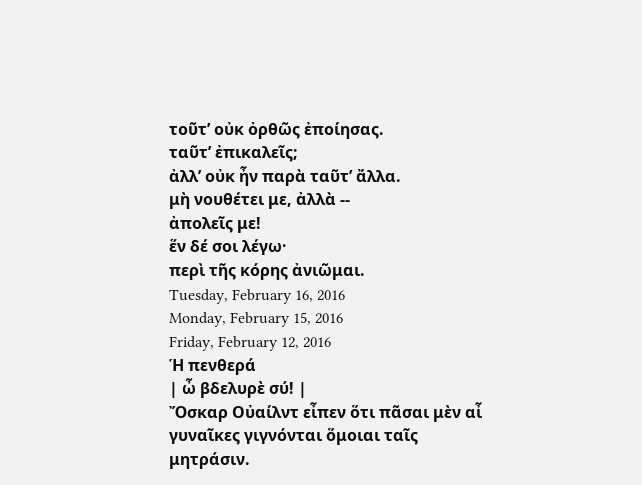τοῦτ’ οὐκ ὀρθῶς ἐποίησας.
ταῦτ’ ἐπικαλεῖς;
ἀλλ’ οὐκ ἦν παρὰ ταῦτ’ ἄλλα.
μὴ νουθέτει με, ἀλλὰ --
ἀπολεῖς με!
ἕν δέ σοι λέγω·
περὶ τῆς κόρης ἀνιῶμαι.
Tuesday, February 16, 2016
Monday, February 15, 2016
Friday, February 12, 2016
Ἡ πενθερά
| ὦ βδελυρὲ σύ! |
Ὄσκαρ Οὐαίλντ εἶπεν ὅτι πᾶσαι μὲν αἶ γυναῖκες γιγνόνται ὅμοιαι ταῖς μητράσιν.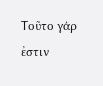Τοῦτο γάρ ἐστιν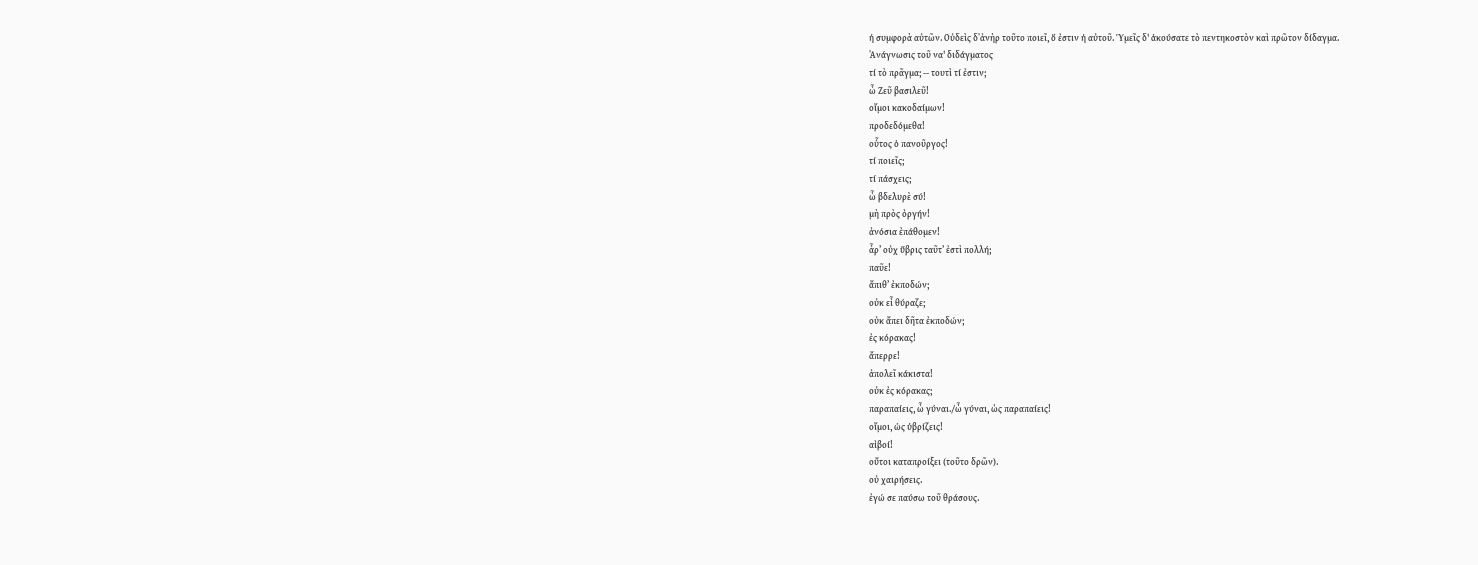ἡ συμφορὰ αὐτῶν. Οὐδεὶς δ᾿ἀνὴρ τοῦτο ποιεῖ, ὅ ἐστιν ἡ αὐτοῦ. Ὑμεῖς δ' ἁκούσατε τὸ πεντηκοστὸν καὶ πρῶτον δίδαγμα.
Ἀνάγνωσις τοῦ να' διδάγματος
τί τὸ πρᾶγμα; -- τουτὶ τί ἐστιν;
ὦ Ζεῦ βασιλεῦ!
οἴμοι κακοδαίμων!
προδεδόμεθα!
οὗτος ὁ πανοῦργος!
τί ποιεῖς;
τί πάσχεις;
ὦ βδελυρὲ σύ!
μὴ πρὸς ὀργήν!
ἀνόσια ἐπάθομεν!
ἆρ’ οὐχ ὕβρις ταῦτ’ ἐστὶ πολλή;
παῦε!
ἄπιθ’ ἐκποδών;
οὐκ εἶ θύραζε;
οὐκ ἄπει δῆτα ἐκποδών;
ἐς κόρακας!
ἄπερρε!
ἀπολεῖ κάκιστα!
οὐκ ἐς κόρακας;
παραπαίεις, ὦ γύναι./ὦ γύναι, ὠς παραπαίεις!
οἴμοι, ὡς ὑβρίζεις!
αἰβοί!
οὔτοι καταπροίξει (τοῦτο δρῶν).
οὐ χαιρήσεις.
ἐγώ σε παύσω τοῦ θράσους.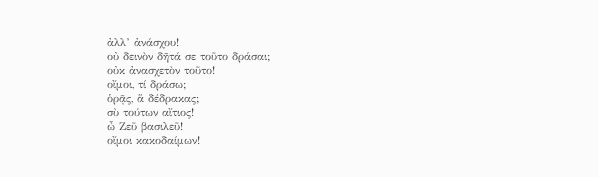ἀλλ’ ἀνάσχου!
οὐ δεινὸν δῆτά σε τοῦτο δράσαι;
οὐκ ἀνασχετὸν τοῦτο!
οἴμοι, τί δράσω;
ὁρᾷς, ἅ δέδρακας;
σὺ τούτων αἴτιος!
ὦ Ζεῦ βασιλεῦ!
οἴμοι κακοδαίμων!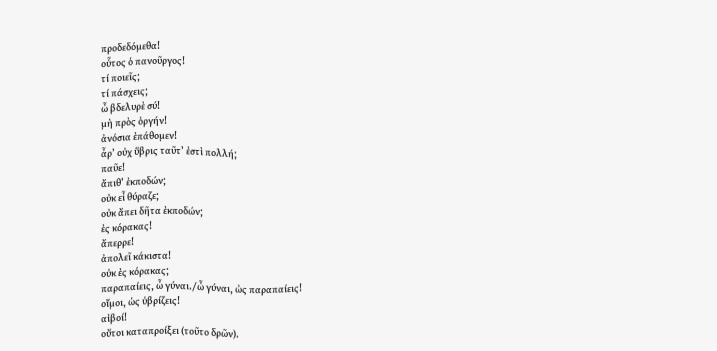προδεδόμεθα!
οὗτος ὁ πανοῦργος!
τί ποιεῖς;
τί πάσχεις;
ὦ βδελυρὲ σύ!
μὴ πρὸς ὀργήν!
ἀνόσια ἐπάθομεν!
ἆρ’ οὐχ ὕβρις ταῦτ’ ἐστὶ πολλή;
παῦε!
ἄπιθ’ ἐκποδών;
οὐκ εἶ θύραζε;
οὐκ ἄπει δῆτα ἐκποδών;
ἐς κόρακας!
ἄπερρε!
ἀπολεῖ κάκιστα!
οὐκ ἐς κόρακας;
παραπαίεις, ὦ γύναι./ὦ γύναι, ὠς παραπαίεις!
οἴμοι, ὡς ὑβρίζεις!
αἰβοί!
οὔτοι καταπροίξει (τοῦτο δρῶν).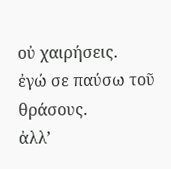οὐ χαιρήσεις.
ἐγώ σε παύσω τοῦ θράσους.
ἀλλ’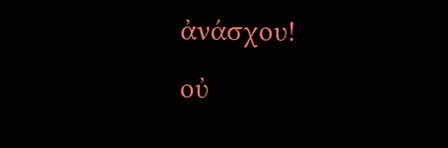ἀνάσχου!
οὐ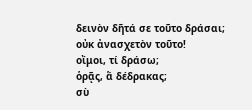δεινὸν δῆτά σε τοῦτο δράσαι;
οὐκ ἀνασχετὸν τοῦτο!
οἴμοι, τί δράσω;
ὁρᾷς, ἅ δέδρακας;
σὺ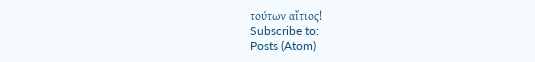τούτων αἴτιος!
Subscribe to:
Posts (Atom)